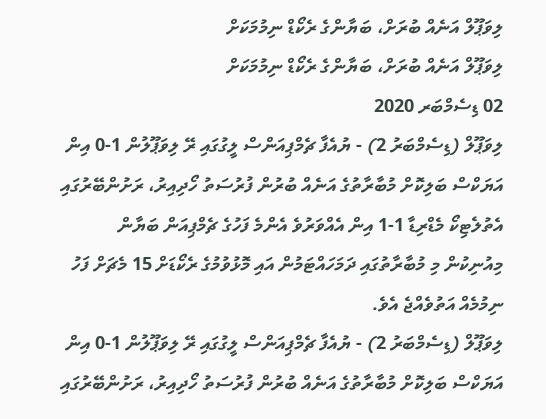ލިވަޕޫލް އަނެއް ބުރަށް، ބަޔާންގެ ރެކޯޑް ނިމުމަކަށް
ލިވަޕޫލް އަނެއް ބުރަށް، ބަޔާންގެ ރެކޯޑް ނިމުމަކަށް
02 ޑިސެމްބަރ 2020
ލިވަޕޫލް (ޑިސެމްބަރު 2) - ޔުއެފާ ޗެމްޕިއަންސް ލީގުގައި ރޭ ލިވަޕޫލުން 1-0 އިން އަޔަކްސް ބަލިކޮށް މުބާރާތުގެ އަނެއް ބުރުން ފުރުސަތު ހޯދިއިރު، ރަށުންބޭރުގައި އެތުލެޓިކޯ މެޑްރިޑާ 1-1 އިން އެއްވަރުވެ އެންމެ ފަހުގެ ޗެމްޕިއަން ބަޔާން މިއުނިކުން މި މުބާރާތުގައި ދަމަހައްޓަމުން އައި މޮޅުވުމުގެ ރެކޯޑަށް 15 މެޗަށް ފަހު ނިމުމެއް އަތުވެއްޖެ އެވެ.
ލިވަޕޫލް (ޑިސެމްބަރު 2) - ޔުއެފާ ޗެމްޕިއަންސް ލީގުގައި ރޭ ލިވަޕޫލުން 1-0 އިން އަޔަކްސް ބަލިކޮށް މުބާރާތުގެ އަނެއް ބުރުން ފުރުސަތު ހޯދިއިރު، ރަށުންބޭރުގައި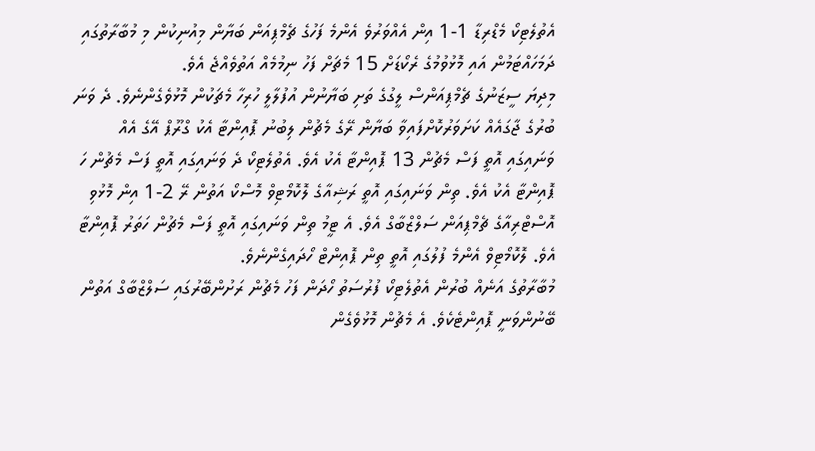އެތުލެޓިކޯ މެޑްރިޑާ 1-1 އިން އެއްވަރުވެ އެންމެ ފަހުގެ ޗެމްޕިއަން ބަޔާން މިއުނިކުން މި މުބާރާތުގައި ދަމަހައްޓަމުން އައި މޮޅުވުމުގެ ރެކޯޑަށް 15 މެޗަށް ފަހު ނިމުމެއް އަތުވެއްޖެ އެވެ.
މިދިޔަ ސީޒަނުގެ ޗެމްޕިއަންސް ލީގުގެ ތަށި ބަޔާނުން އުފުލާލީ ހުރިހާ މެޗަކުން މޮޅުވެގެންނެވެ. ދެ ވަނަ ބުރުގެ ޖާގައެއް ކަށަވަރުކޮށްފައިވާ ބަޔާން ރޭގެ މެޗުން ލިބުނު ޕޮއިންޓާ އެކު ގްރޫޕް އޭގެ އެއް ވަނައިގައި އޮތީ ފަސް މެޗުން 13 ޕޮއިންޓާ އެކު އެވެ. އެތުލެޓިކޯ ދެ ވަނައިގައި އޮތީ ފަސް މެޗުން ހަ ޕޮއިންޓާ އެކު އެވެ. ތިން ވަނައިގައި އޮތީ ރަޝިއާގެ ލޮކޮމޯޓިވް މޮސްކޯ އަތުން ރޭ 2-1 އިން މޮޅުވި އޮސްޓްރިއާގެ ޗެމްޕިއަން ސަލްޒްބާގް އެވެ. އެ ޓީމު ތިން ވަނައިގައި އޮތީ ފަސް މެޗުން ހަތަރު ޕޮއިންޓާ އެވެ. ލޮކޮމޯޓިވް އެންމެ ފުލުގައި އޮތީ ތިން ޕޮއިންޓް ހޯދައިގެންނެވެ.
މުބާރާތުގެ އަނެއް ބުރުން އެތުލެޓިކޯ ފުރުސަތު ހޯދަން ފަހު މެޗުން ރަށުންބޭރުގައި ސަލްޒްބާގް އަތުން ބޭނުންވަނީ ޕޮއިންޓެކެވެ. އެ މެޗުން މޮޅުވެގެން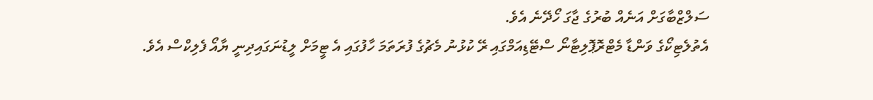ސަލްޒްބާގަށް އަނެއް ބުރުގެ ޖާގަ ހޯދޭނެ އެވެ.
އެތުލެޓިކޯގެ ވަންޑާ މެޓްރޮޕޮލިޓާނޯ ސްޓޭޑިއަމްގައި ރޭ ކުޅުނު މެޗުގެ ފުރަތަމަ ހާފުގައި އެ ޓީމަށް ލީޑުނަގައިދިނީ ޔާއޯ ފެލިކްސް އެވެ.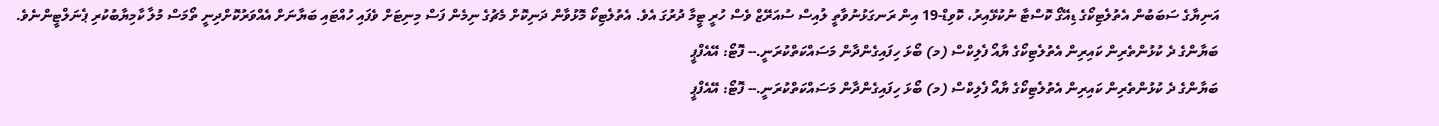އަނިޔާގެ ސަބަބުން އެތުލެޓިކޯގެ ޑިއޭގޯ ކޮސްޓާ ނުކުޅޭއިރު، ކޮވިޑް-19 އިން ރަނގަޅުނުވާތީ ލުއިސް ސުއަރޭޒް ވެސް ހުރީ ޓީމާ ދުރުގަ އެވެ. އެތުލެޓިކޯ މޮޅުވާން ދަނިކޮށް މެޗުގެ ނިމެން ފަސް މިނިޓަށް ވެފައި ހުއްޓައި ބަޔާނަށް އެއްވަރުކޮށްދިނީ ތޯމަސް މުލާ ކާމިޔާބުކުރި ޕެނަލްޓީންނެވެ.
ބަޔާންގެ ދެ ކުޅުންތެރިން ކައިރިން އެތުލެޓިކޯގެ ޔާއޯ ފެލިކްސް (މ) ބޯޅަ ހިފައިގެންދާން މަސައްކަތްކުރަނީ.-- ފޮޓޯ: އޭއެފްޕީ
ބަޔާންގެ ދެ ކުޅުންތެރިން ކައިރިން އެތުލެޓިކޯގެ ޔާއޯ ފެލިކްސް (މ) ބޯޅަ ހިފައިގެންދާން މަސައްކަތްކުރަނީ.-- ފޮޓޯ: އޭއެފްޕީ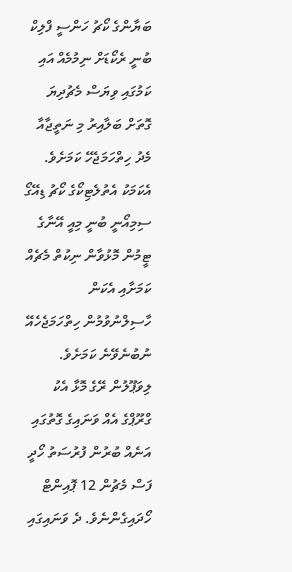ބަޔާންގެ ކޯޗު ހަންސީ ފްލިކް ބުނީ ރެކޯޑަށް ނިމުމެއް އައި ކަމުގައި ވިޔަސް މެޗުދިޔަ ގޮތަށް ބަލާއިރު މި ނަތީޖާއާ މެދު ހިތްހަމަޖެހޭ ކަމަށެވެ. އެކަމަކު އެތުލެޓިކޯގެ ކޯޗު ޑިއޭގޯ ސިމިއޯނީ ބުނީ މިއީ އޭނާގެ ޓީމުން މޮޅުވާން ނިކުތް މެޗެއް ކަމަށާއި އެކަން ހާސިލްނުވުމުން ހިތްހަމަޖެހެއޭ ނުބުނެވޭނެ ކަމަށެވެ.
ލިވަޕޫލުން ރޭގެ މޮޅާ އެކު ގްރޫޕްގެ އެއް ވަނައިގެ ގޮތުގައި އަނެއް ބުރުން ފުރުސަތު ހޯދީ ފަސް މެޗުން 12 ޕޮއިންޓް ހޯދައިގެންނެވެ. ދެ ވަނައިގައި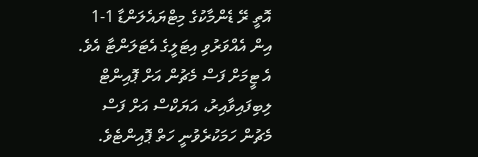އޮތީ ރޭ ޑެންމާކުގެ މިޓްޔައެލަންޑާ 1-1 އިން އެއްވަރުވި އިޓަލީގެ އެޓަލަންޓާ އެވެ. އެ ޓީމަށް ފަސް މެޗުން އަށް ޕޮއިންޓް ލިބިފައިވާއިރު، އަޔަކްސް އަށް ފަސް މެޗުން ހަމަކުރެވުނީ ހަތް ޕޮއިންޓެވެ.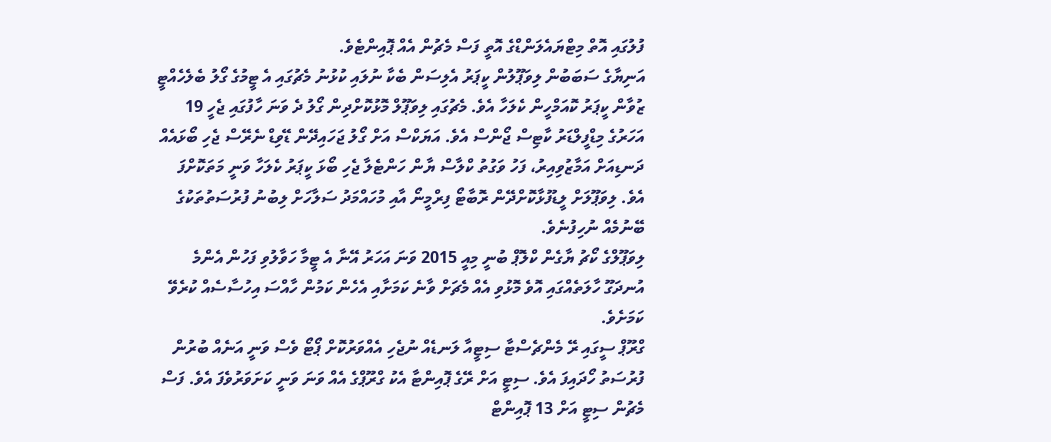ފުލުގައި އޮތް މިޓްޔައެލަންޑްގެ އޮތީ ފަސް މެޗުން އެއް ޕޮއިންޓެވެ.
އަނިޔާގެ ސަބަބުން ލިވަޕޫލުން ކީޕަރު އެލިސަން ބެކާ ނުލައި ކުޅުނު މެޗުގައި އެ ޓީމުގެ ގޯލު ބެލެހެއްޓީ ޒުވާން ކީޕަރު ކޮއަމްހީން ކެލަހާ އެވެ. މެޗުގައި ލިވަޕޫލް މޮޅުކޮށްދިން ގޯލު ދެ ވަނަ ހާފުގައި ޖެހީ 19 އަހަރުގެ މިޑްފީލްޑަރު ކާޓިސް ޖޯންސް އެވެ. އަޔަކްސް އަށް ގޯލު ޖަހައިދޭން ޑޭވިޑް ނެރޭސް ޖެހި ބޯޅައެއް ދަނޑިއަށް އަމާޒުވިއިރު، ފަހު ވަގުތު ކްލާސް ޔާން ހަންޓެލާ ޖެހި ބޯޅަ ކީޕަރު ކެލަހާ ވަނީ މަތަކޮށްފަ އެވެ. ލިވަޕޫލަށް ލީޑުފުޅާކޮށްދޭން ރޮބާޓޯ ފިރްމީނޯ އާއި މުހައްމަދު ސަލާހަށް ލިބުނު ފުރުސަތުތަކުގެ ބޭނުމެއް ނުހިފުނެވެ.
ލިވަޕޫލްގެ ކޯޗު ޔާގެން ކްލޮޕް ބުނީ މިއީ 2015 ވަނަ އަހަރު އޭނާ އެ ޓީމާ ހަވާލުވި ފަހުން އެންމެ އުނދަގޫ ހާލަތެއްގައި އޮވެ މޮޅުވި އެއް މެޗަށް ވާނެ ކަމަށާއި އެހެން ކަމުން ހާއްސަ އިހުސާސެއް ކުރެވޭ ކަމަށެވެ.
ގްރޫޕް ސީގައި ރޭ މެންޗެސްޓާ ސިޓީއާ ލަނޑެއް ނުޖެހި އެއްވަރުކޮށް ޕޯޓޯ ވެސް ވަނީ އަނެއް ބުރުން ފުރުސަތު ހޯދައިފަ އެވެ. ސިޓީ އަށް ރޭގެ ޕޮއިންޓާ އެކު ގްރޫޕްގެ އެއް ވަނަ ވަނީ ކަށަވަރުވެފަ އެވެ. ފަސް މެޗުން ސިޓީ އަށް 13 ޕޮއިންޓް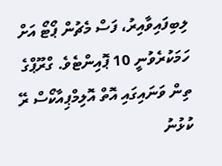ލިބިފައިވާއިރު، ފަސް މެޗުން ޕޯޓޯ އަށް ހަމަކުރެވުނީ 10 ޕޮއިންޓެވެ. ގްރޫޕްގެ ތިން ވަނައިގައި އޮތް އޮލިމްޕިއާކޯސް ރޭ ކުޅުނު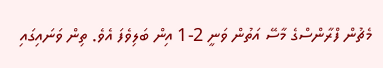މެޗުން ފްރާންސްގެ މާސޭ އަތުން ވަނީ 2-1 އިން ބަލިވެފަ އެވެ. ތިން ވަނައިގައި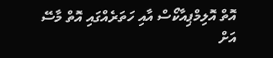އޮތް އޮލިމްޕިއާކޯސް އާއި ހަތަރެއްގައި އޮތް މާސޭ އަށް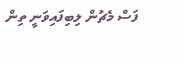ފަސް މެޗުން ލިބިފައިވަނީ ތިން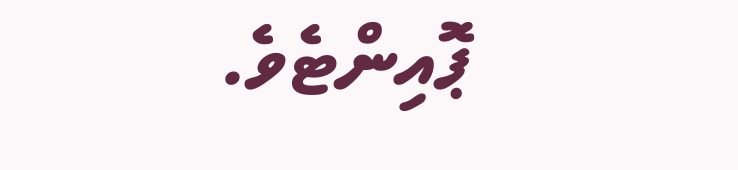ޕޮއިންޓެވެ.